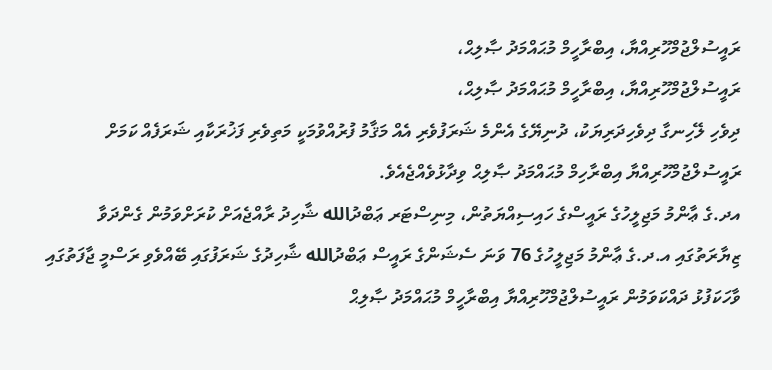ރައީސުލްޖުމްހޫރިއްޔާ، އިބްރާހީމް މުޙައްމަދު ޞާލިޙް،
ރައީސުލްޖުމްހޫރިއްޔާ، އިބްރާހީމް މުޙައްމަދު ޞާލިޙް،
ދިވެހި ލޭހިނގާ ދިވެހިދަރިޔަކު، ދުނިޔޭގެ އެންމެ ޝަރަފުވެރި އެއް މަޤާމު ފުރުއްވުމަކީ މަތިވެރި ފަޚުރަކާއި ޝަރަފެއް ކަމަށް ރައީސުލްޖުމްހޫރިއްޔާ އިބްރާހިމް މުޙައްމަދު ޞާލިޙް ވިދާޅުވެއްޖެއެވެ.
އދ.ގެ ޢާންމު މަޖިލީހުގެ ރައީސްގެ ހައިސިއްޔަތުން، މިނިސްޓަރ ޢަބްދުالله ޝާހިދު ރާއްޖެއަށް ކުރަށްވަމުން ގެންދަވާ ޒިޔާރަތުގައި އ.ދ.ގެ ޢާންމު މަޖިލީހުގެ 76 ވަނަ ސެޝަންގެ ރައީސް ޢަބްދުالله ޝާހިދުގެ ޝަރަފުގައި ބޭއްވެވި ރަސްމީ ޖާފަތުގައި ވާހަކަފުޅު ދައްކަވަމުން ރައީސުލްޖުމްހޫރިއްޔާ އިބްރާހީމް މުޙައްމަދު ޞާލިޙް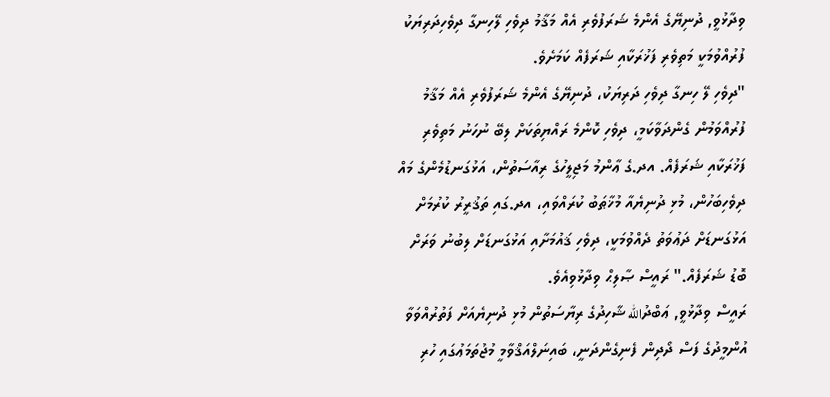ވިދާޅުވީ, ދުނިޔޭގެ އެންމެ ޝަރަފުވެރި އެއް މަޤާމު ދިވެހި ލޭހިނގާ ދިވެހިދަރިޔަކު ފުރުއްވުމަކީ މަތިވެރި ފަޚުރަކާއި ޝަރަފެއް ކަމަށެވެ.
"ދިވެހި ލޭ ހިނގާ ދިވެހި ދަރިޔަކު، ދުނިޔޭގެ އެންމެ ޝަރަފުވެރި އެއް މަޤާމު ފުރުއްވަމުން ގެންދަވާކަމީ، ދިވެހި ކޮންމެ ރައްޔިތަކަށް ލިބޭ ނުހަނު މަތިވެރި ފަޚުރަކާއި ޝަރަފެއް. އދ.ގެ ޢާންމު މަޖިލީހުގެ ރިއާސަތުން، އަޅުގަނޑުމެންގެ މައް ދިވެހިބަހުން، މުޅި ދުނިޔެއާ މުޚާޠަބު ކުރައްވައި، އދ.ގައި ތަޤުރީރު ކުރުމަށް އަޅުގަނޑަށް ދަޢުވަތު ދެއްވުމަކީ، ދިވެހި ޤައުމަށާއި އަޅުގަނޑަށް ލިބުނު ވަރަށް ބޮޑު ޝަރަފެއް." ރައީސް ޞާލިޙް ވިދާޅުވިއެވެ.
ރައީސް ވިދާޅުވީ, ޢަބްދުالله ޝާހިދުގެ ރިޔާސަތުން މުޅި ދުނިޔެއަށް ފަތުރުއްވަވާ އުންމީދުގެ ފަސް ދޯދިން ފެނިގެންދަނީ، ބައިނަލްއަޤްވާމީ މުޖުތަމަޢުގައި ހުރި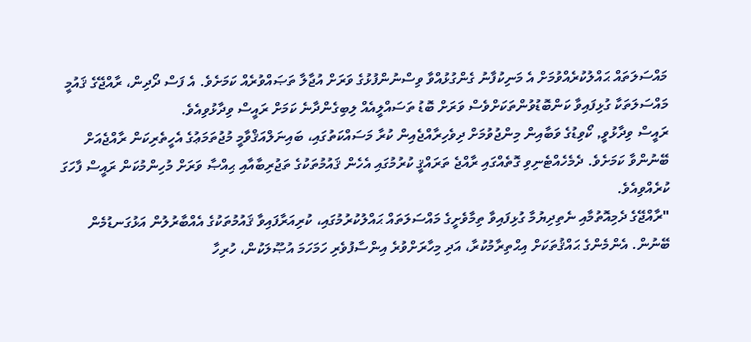މައްސަލަތައް ޙައްލުކުރެއްވުމަށް އެ މަނިކުފާނު ގެންގުޅުއްވާ ވިސްނުންފުޅުގެ ވަރަށް އުޖާލާ ތަޞައްވުރެއް ކަމަށެވެ. އެ ފަސް ދޯދިން، ރާއްޖޭގެ ޤައުމީ މައްސަލަތަކާ ގުޅިފައިވާ ކަންބޮޑުވުންތަކަށްވެސް ވަރަށް ބޮޑު ތަސައްލީއެއް ލިބިގެންދާނެ ކަމަށް ރައީސް ވިދާޅުވިއެވެ.
ރައީސް ވިދާޅުވީ, ކޯވިޑުގެ ވަބާއިން މިންޖުވުމަށް ދިވެހިރާއްޖެއިން ކުރާ މަސައްކަތުގައި، ބައިނަލްއަޤްވާމީ މުޖުތަމަޢުގެ އެހީތެރިކަން ރާއްޖެއަށް ބޭނުންވާ ކަމަށެވެ. ދެމެހެއްޓެނިވި ގޮތެއްގައި ރާއްޖެ ތަރައްޤީ ކުރުމުގައި އެހެން ޤައުމުތަކުގެ ތަޖުރިބާއާއި ޙިއްޞާ ވަރަށް މުހިންމުކަން ރައީސް ފާހަގަ ކުރެއްވިއެވެ.
"ރާއްޖޭގެ ދެމިއޮތުމާއި ނެތިދިޔުމާ ގުޅިފައިވާ ތިމާވެށީގެ މައްސަލަތައް ޙައްލުކުރުމުގައި، ކުރިއަރާފައިވާ ޤައުމުތަކުގެ އެއްބާރުލުން އަޅުގަނޑުމެން ބޭނުން. އެންމެންގެ ޙައްޤުތަކަށް އިޙްތިރާމުކުރާ، އަދި މިހާރަށްވުރެ އިންސާފުވެރި ހަމަހަމަ އުޞޫލަކުން، ހުރިހާ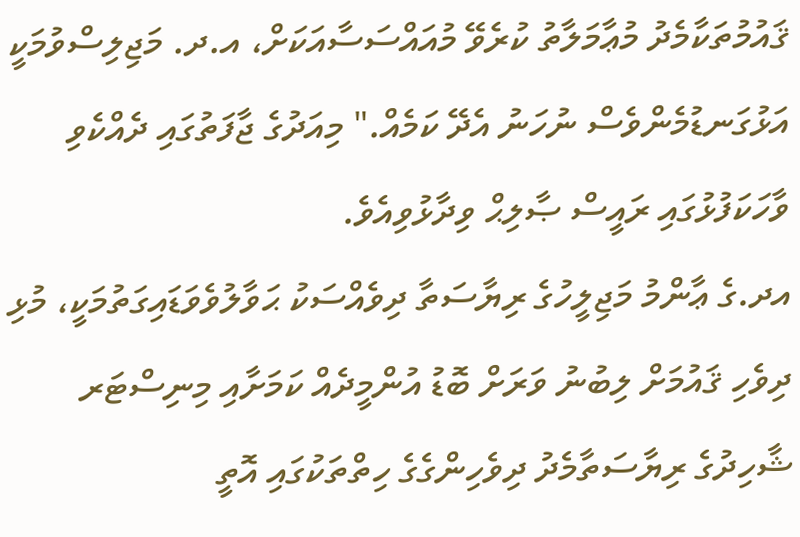ޤައުމުތަކާމެދު މުޢާމަލާތު ކުރެވޭ މުއައްސަސާއަކަށް، އ.ދ. މަޖިލިސްވުމަކީ އަޅުގަނޑުމެންވެސް ނުހަނު އެދޭ ކަމެއް." މިއަދުގެ ޖާފަތުގައި ދެއްކެވި ވާހަކަފުޅުގައި ރައީސް ޞާލިޙް ވިދާޅުވިއެވެ.
އދ.ގެ ޢާންމު މަޖިލީހުގެ ރިޔާސަތާ ދިވެއްސަކު ޙަވާލުވެވަޑައިގަތުމަކީ، މުޅި ދިވެހި ޤައުމަށް ލިބުނު ވަރަށް ބޮޑު އުންމީދެއް ކަމަށާއި މިނިސްޓަރ ޝާހިދުގެ ރިޔާސަތާމެދު ދިވެހިންގެގެ ހިތްތަކުގައި އޮތީ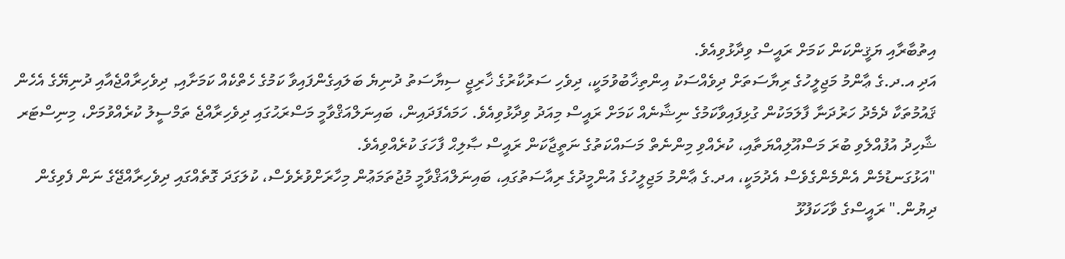އިތުބާރާއި ޔަޤީންކަން ކަމަށް ރައީސް ވިދާޅުވިއެވެ.
އަދި އ.ދ.ގެ ޢާންމު މަޖިލީހުގެ ރިޔާސަތަށް ދިވެއްސަކު އިންތިޚާބުވުމަކީ، ދިވެހި ސަރުކާރުގެ ޚާރިޖީ ސިޔާސަތު ދުނިޔެ ބަލައިގެންފައިވާ ކަމުގެ ހެތްކެއް ކަމަށާއި, ދިވެހިރާއްޖެއާއި ދުނިޔޭގެ އެހެން ޤައުމުތަކާ ދެމެދު ހަރުދަނާ ފާލަމަކުން ގުޅިފައިވާކަމުގެ ނިޝާނެއް ކަމަށް ރައީސް މިއަދު ވިދާޅުވިއެވެ. ހަމައެފަދައިން، ބައިނަލްއަޤްވާމީ މަސްރަޙުގައި ދިވެހިރާއްޖެ ތަމްސީލު ކުރެއްވުމަށް، މިނިސްޓަރ ޝާހިދު އުފުއްލެވި ބުރަ މަސްއޫލިއްޔަތާއި، ކުރެއްވި މިންނެތް މަސައްކަތުގެ ނަތީޖާކަން ރައީސް ޞާލިޙް ފާހަގަ ކުރެއްވިއެވެ.
"އަޅުގަނޑުމެން އެންމެންގެވެސް އެދުމަކީ، އދ.ގެ ޢާންމު މަޖިލީހުގެ އުންމީދުގެ ރިއާސަތުގައި، ބައިނަލްއަޤްވާމީ މުޖުތަމަޢުން މިހާރަށްވުރެވެސް، ކުލަގަދަ ގޮތެއްގައި ދިވެހިރާއްޖޭގެ ނަން ފެވިގެން ދިޔުން." ރައީސްގެ ވާހަކަފުޅޫ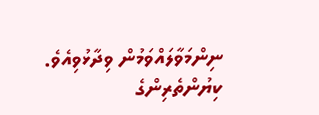ނިންމަވާލައްވަމުން ވިދާޅުވިއެވެ.
ކިޔުންތެރިންގެ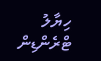ހިޔާލު
ޓްރެންޑިން